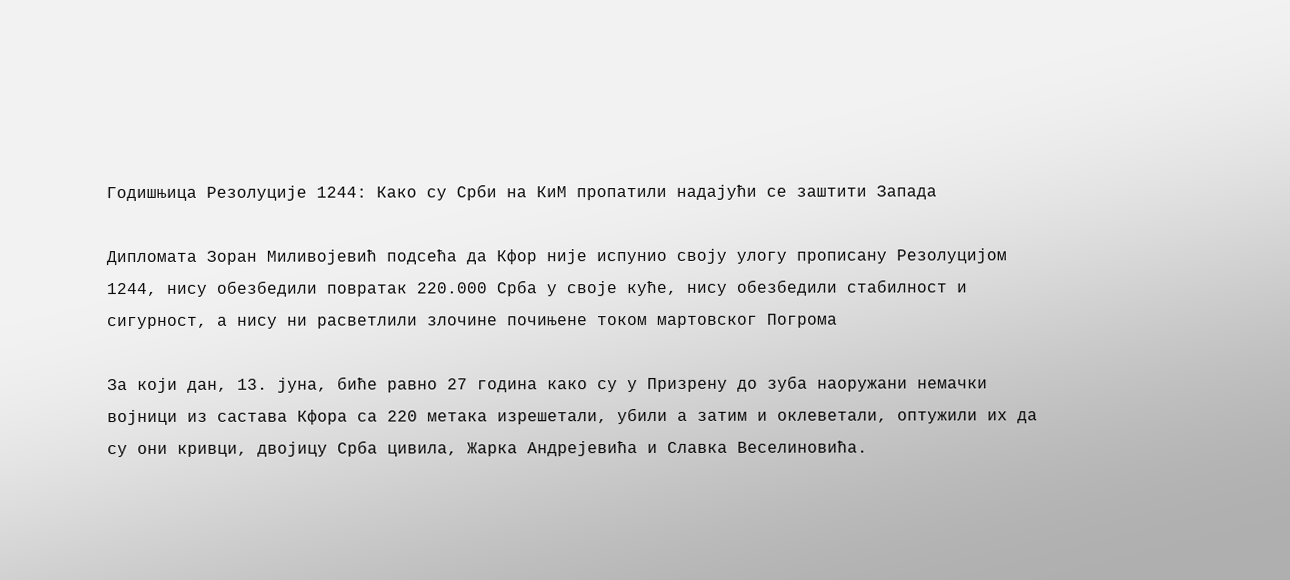Годишњица Резолуције 1244: Како су Срби на КиМ пропатили надајући се заштити Запада

Дипломата Зоран Миливојевић подсећа да Кфор није испунио своју улогу прописану Резолуцијом 1244, нису обезбедили повратак 220.000 Срба у своје куће, нису обезбедили стабилност и сигурност, а нису ни расветлили злочине почињене током мартовског Погрома

За који дан, 13. јуна, биће равно 27 година како су у Призрену до зуба наоружани немачки војници из састава Кфора са 220 метака изрешетали, убили а затим и оклеветали, оптужили их да су они кривци, двојицу Срба цивила, Жарка Андрејевића и Славка Веселиновића.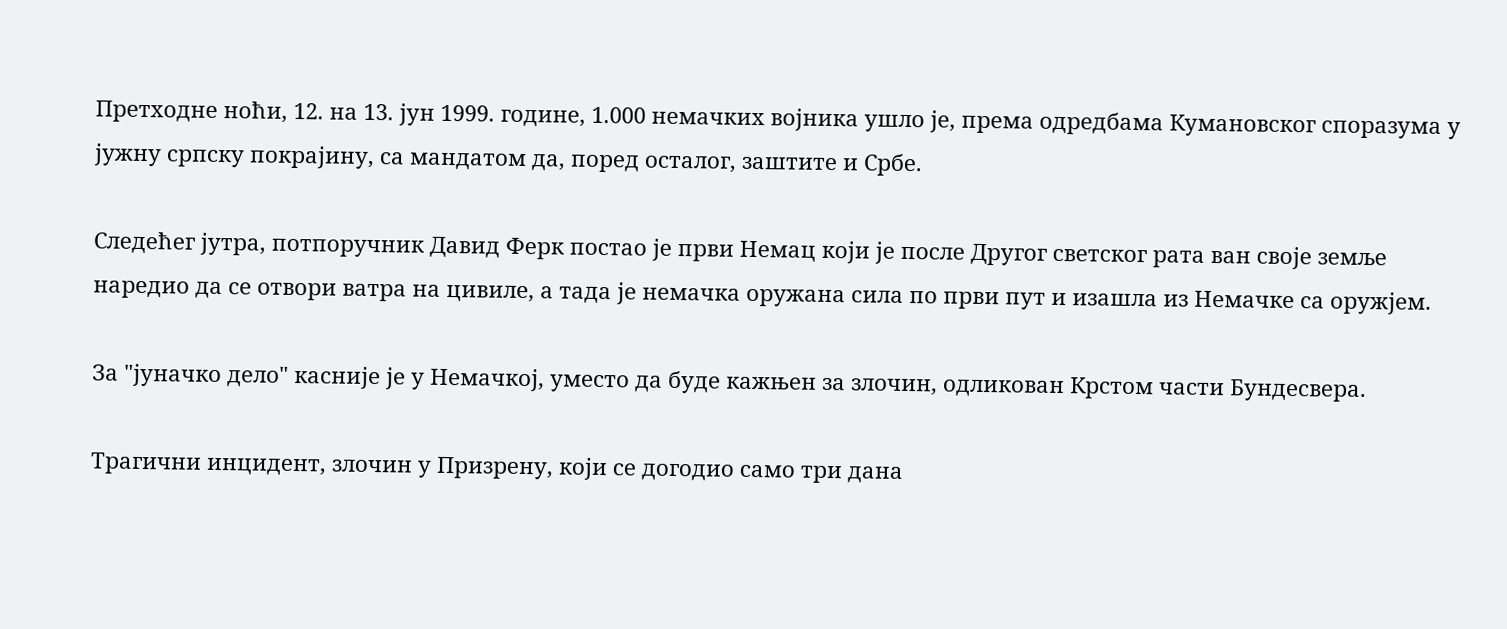Претходне ноћи, 12. на 13. јун 1999. године, 1.000 немачких војника ушло је, према одредбама Кумановског споразума у јужну српску покрајину, са мандатом да, поред осталог, заштите и Србе.

Следећег јутра, потпоручник Давид Ферк постао је први Немац који је после Другог светског рата ван своје земље наредио да се отвори ватра на цивиле, а тада је немачка оружана сила по први пут и изашла из Немачке са оружјем.

За "јуначко дело" касније је у Немачкој, уместо да буде кажњен за злочин, одликован Крстом части Бундесвера.

Трагични инцидент, злочин у Призрену, који се догодио само три дана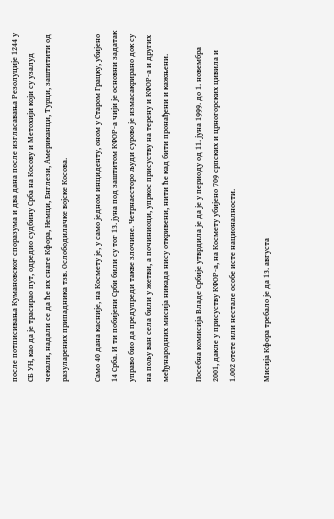после потписивања Кумановског споразума и два дана после изгласавања Резолуције 1244 у СБ УН, као да је трасирао пут, одредио судбину Срба на Косову и Метохији који су узалуд чекали, надали се да ће их снаге Кфора, Немци, Енглези, Американци, Турци, заштитити од разуларених припадника тзв. Ослободилачке војске Косова.

Само 40 дана касније, на Космету је, у само једном инциденту, оном у Старом Грацку, убијено 14 Срба. И ти побијени Срби били су тог 13. јуна под заштитом КФОР-а чији је основни задатак управо био да предупреди такве злочине. Четрнаесторо људи сурово је измасакрирано док су на пољу ван села били у жетви, а починиоци, упркос присуству на терену и КФОР-а и других међународних мисија никада нису откривени, нити ће кад бити пронађени и кажњени.

Посебна комисија Владе Србије утврдила је да је у периоду од 11. јуна 1999. до 1. новембра 2001, дакле у присуству КФОР-а, на Космету убијено 709 српских и црногорских цивила и 1.002 отете или нестале особе исте националности.

Мисија Кфора требало је да 13. августа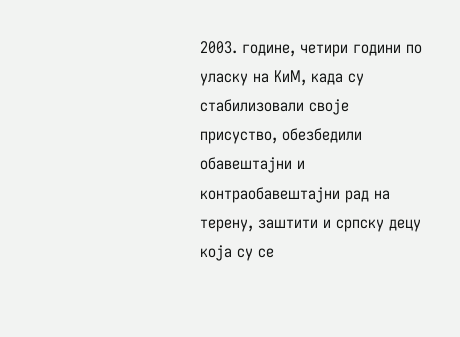2003. године, четири години по уласку на КиМ, када су стабилизовали своје присуство, обезбедили обавештајни и контраобавештајни рад на терену, заштити и српску децу која су се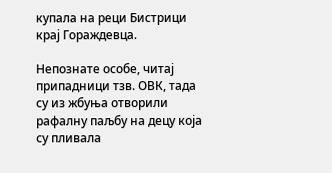купала на реци Бистрици крај Гораждевца.

Непознате особе, читај припадници тзв. ОВК, тада су из жбуња отворили рафалну паљбу на децу која су пливала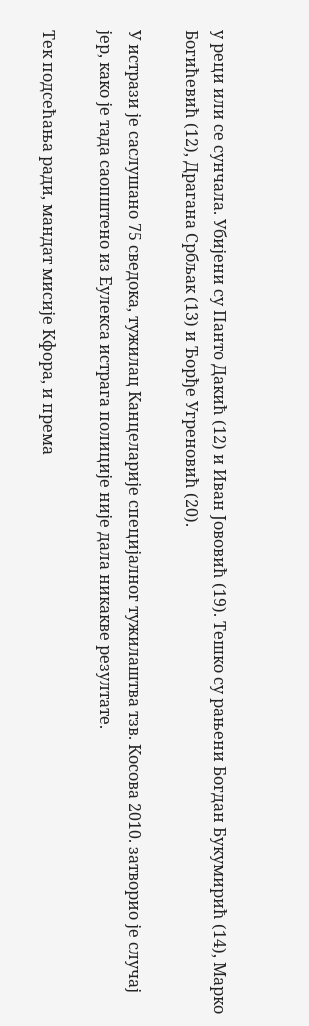у реци или се сунчала. Убијени су Пантo Дакић (12) и Иван Јововић (19). Тешко су рањени Богдан Букумирић (14), Марко Богићевић (12), Драгана Србљак (13) и Ђорђе Угреновић (20).

У истрази је саслушано 75 сведока, тужилац Канцеларије специјалног тужилаштва тзв. Косова 2010. затворио је случај јер, како је тада саопштено из Еулекса истрага полиције није дала никакве резултате.

Тек подсећања ради, мандат мисије Кфора, и према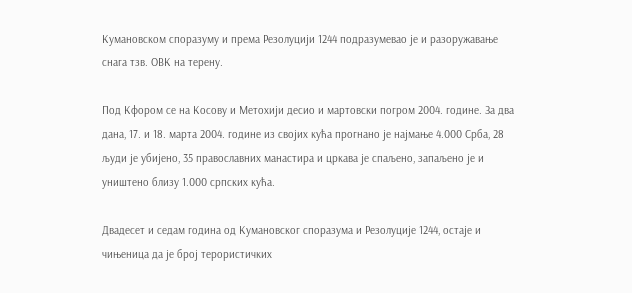Кумановском споразуму и према Резолуцији 1244 подразумевао је и разоружавање снага тзв. ОВК на терену.

Под Кфором се на Косову и Метохији десио и мартовски погром 2004. године. За два дана, 17. и 18. марта 2004. године из својих кућа прогнано је најмање 4.000 Срба, 28 људи је убијено, 35 православних манастира и цркава је спаљено, запаљено је и уништено близу 1.000 српских кућа.

Двадесет и седам година од Кумановског споразума и Резолуције 1244, остаје и чињеница да је број терористичких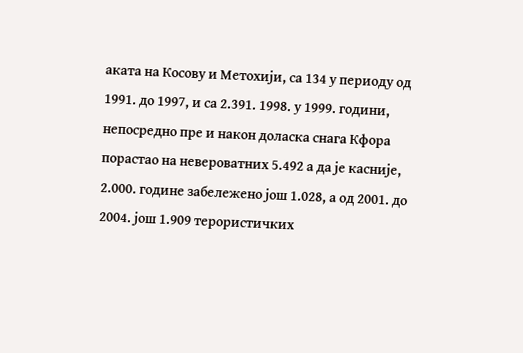аката на Косову и Метохији, са 134 у периоду од 1991. до 1997, и са 2.391. 1998. у 1999. години, непосредно пре и након доласка снага Кфора порастао на невероватних 5.492 а да је касније, 2.000. године забележено још 1.028, а од 2001. до 2004. још 1.909 терористичких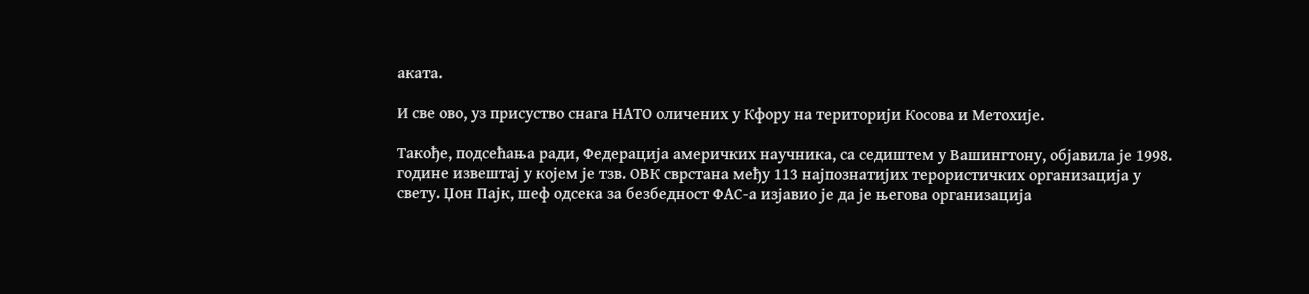аката.

И све ово, уз присуство снага НАТО оличених у Кфору на територији Косова и Метохије.

Такође, подсећања ради, Федерација америчких научника, са седиштем у Вашингтону, објавила је 1998. године извештај у којем је тзв. ОВК сврстана међу 113 најпознатијих терористичких организација у свету. Џон Пајк, шеф одсека за безбедност ФАС-а изјавио је да је његова организација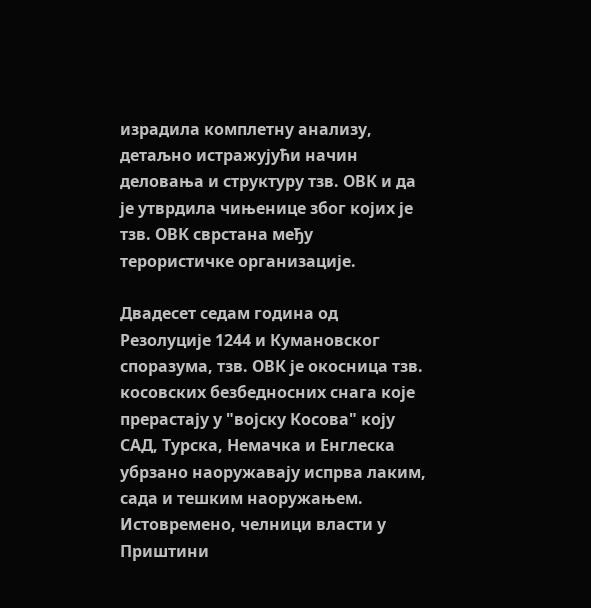израдила комплетну анализу, детаљно истражујући начин деловања и структуру тзв. ОВК и да је утврдила чињенице због којих је тзв. ОВК сврстана међу терористичке организације.

Двадесет седам година од Резолуције 1244 и Кумановског споразума, тзв. ОВК је окосница тзв. косовских безбедносних снага које прерастају у "војску Косова" коју САД, Турска, Немачка и Енглеска убрзано наоружавају испрва лаким, сада и тешким наоружањем. Истовремено, челници власти у Приштини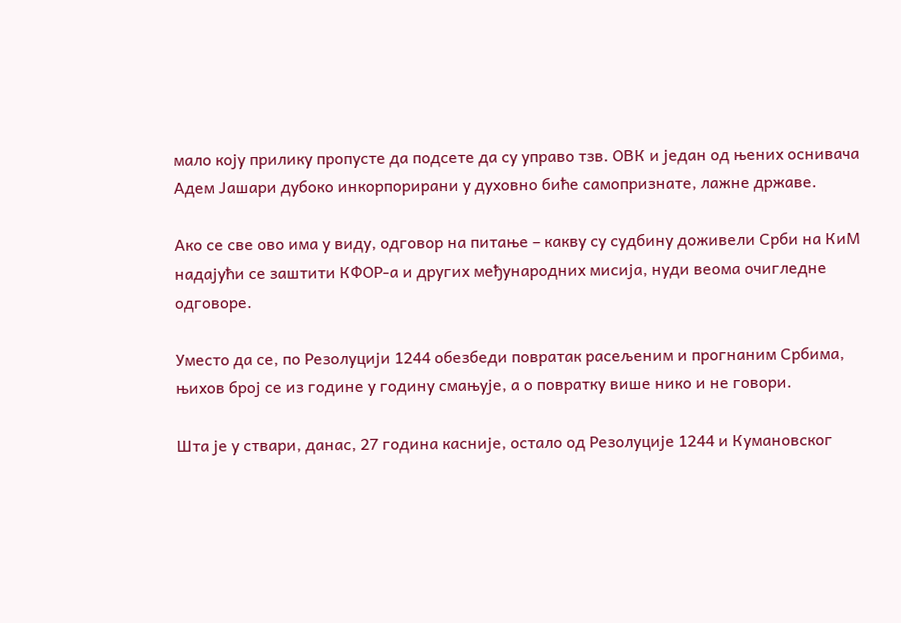мало коју прилику пропусте да подсете да су управо тзв. ОВК и један од њених оснивача Адем Јашари дубоко инкорпорирани у духовно биће самопризнате, лажне државе.

Ако се све ово има у виду, одговор на питање – какву су судбину доживели Срби на КиМ надајући се заштити КФОР-а и других међународних мисија, нуди веома очигледне одговоре.

Уместо да се, по Резолуцији 1244 обезбеди повратак расељеним и прогнаним Србима, њихов број се из године у годину смањује, а о повратку више нико и не говори.

Шта је у ствари, данас, 27 година касније, остало од Резолуције 1244 и Кумановског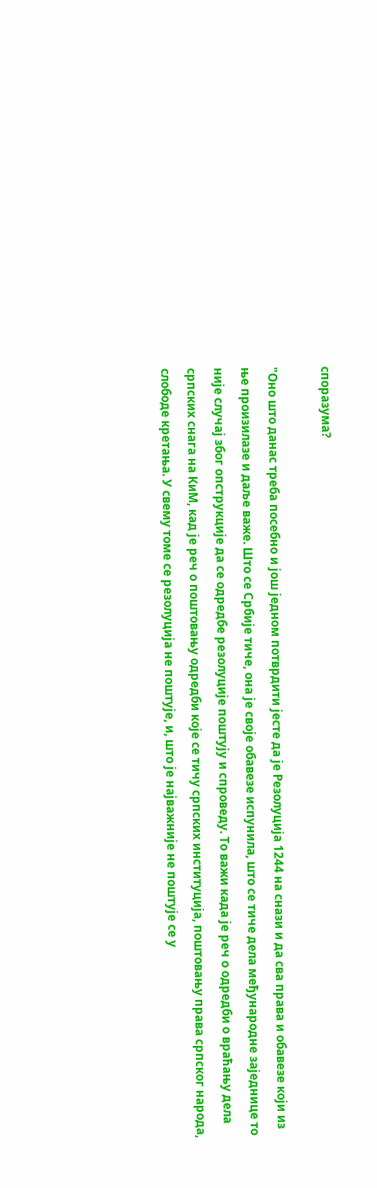споразума?

"Оно што данас треба посебно и још једном потврдити јесте да је Резолуција 1244 на снази и да сва права и обавезе који из ње произилазе и даље важе. Што се Србије тиче, она је своје обавезе испунила, што се тиче дела међународне заједнице то није случај због опструкције да се одредбе резолуције поштују и спроведу. То важи када је реч о одредби о враћању дела српских снага на КиМ, кад је реч о поштовању одредби које се тичу српских институција, поштовању права српског народа, слободе кретања. У свему томе се резолуција не поштује, и, што је најважније не поштује се у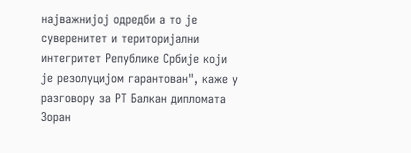најважнијој одредби а то је суверенитет и територијални интегритет Републике Србије који је резолуцијом гарантован", каже у разговору за РТ Балкан дипломата Зоран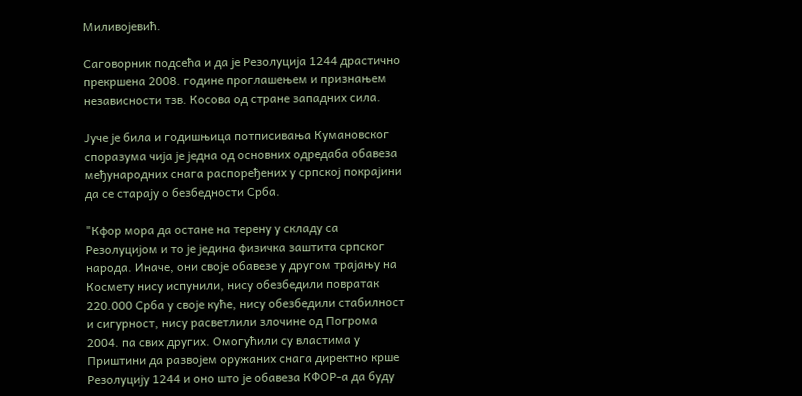Миливојевић.

Саговорник подсећа и да је Резолуција 1244 драстично прекршена 2008. године проглашењем и признањем независности тзв. Косова од стране западних сила.

Јуче је била и годишњица потписивања Кумановског споразума чија је једна од основних одредаба обавеза међународних снага распоређених у српској покрајини да се старају о безбедности Срба.

"Кфор мора да остане на терену у складу са Резолуцијом и то је једина физичка заштита српског народа. Иначе, они своје обавезе у другом трајању на Космету нису испунили, нису обезбедили повратак 220.000 Срба у своје куће, нису обезбедили стабилност и сигурност, нису расветлили злочине од Погрома 2004. па свих других. Омогућили су властима у Приштини да развојем оружаних снага директно крше Резолуцију 1244 и оно што је обавеза КФОР-а да буду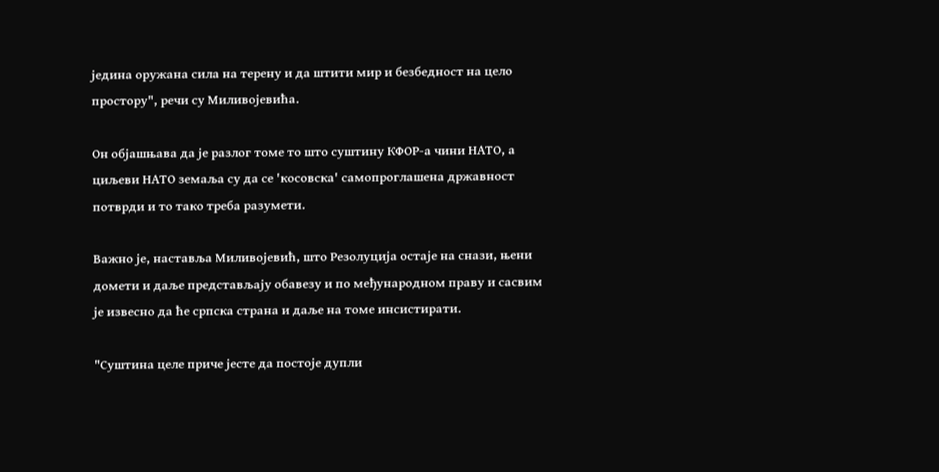једина оружана сила на терену и да штити мир и безбедност на цело простору", речи су Миливојевића.

Он објашњава да је разлог томе то што суштину КФОР-а чини НАТО, а циљеви НАТО земаља су да се 'косовска' самопроглашена државност потврди и то тако треба разумети.

Важно је, наставља Миливојевић, што Резолуција остаје на снази, њени домети и даље представљају обавезу и по међународном праву и сасвим је извесно да ће српска страна и даље на томе инсистирати.

"Суштина целе приче јесте да постоје дупли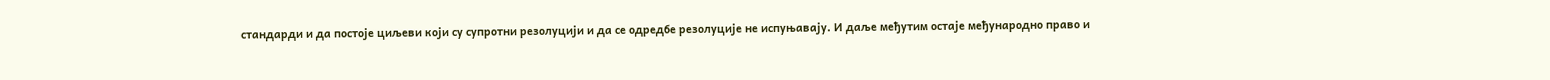стандарди и да постоје циљеви који су супротни резолуцији и да се одредбе резолуције не испуњавају. И даље међутим остаје међународно право и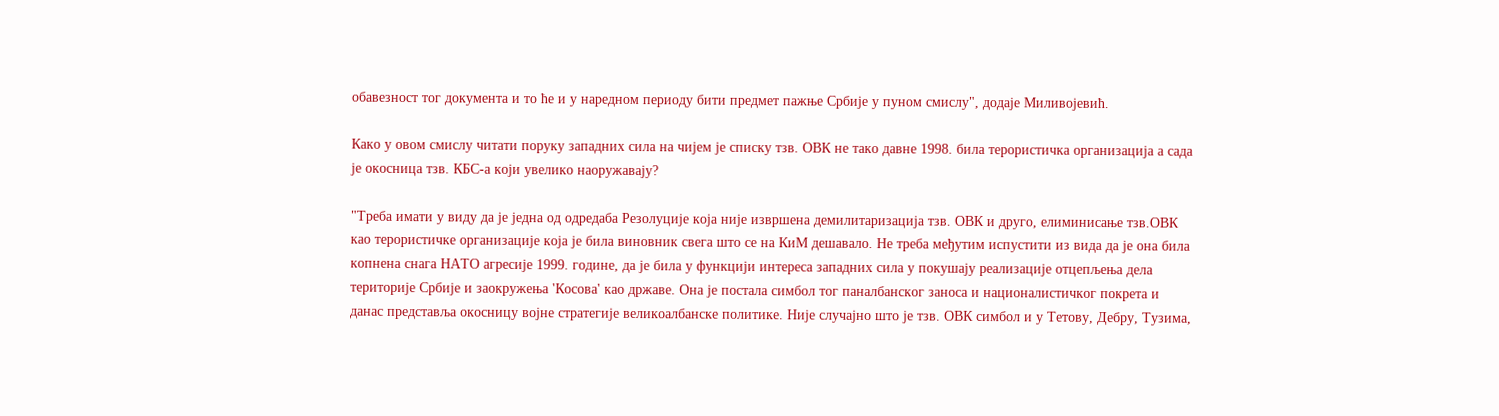обавезност тог документа и то ће и у наредном периоду бити предмет пажње Србије у пуном смислу", додаје Миливојевић.

Како у овом смислу читати поруку западних сила на чијем је списку тзв. ОВК не тако давне 1998. била терористичка организација а сада је окосница тзв. КБС-а који увелико наоружавају?

"Треба имати у виду да је једна од одредаба Резолуције која није извршена демилитаризација тзв. ОВК и друго, елиминисање тзв.ОВК као терористичке организације која је била виновник свега што се на КиМ дешавало. Не треба међутим испустити из вида да је она била копнена снага НАТО агресије 1999. године, да је била у функцији интереса западних сила у покушају реализације отцепљења дела територије Србије и заокружења 'Косова' као државе. Она је постала симбол тог паналбанског заноса и националистичког покрета и данас представља окосницу војне стратегије великоалбанске политике. Није случајно што је тзв. ОВК симбол и у Тетову, Дебру, Тузима,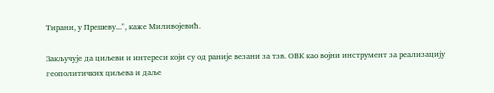Тирани, у Прешеву...", каже Миливојевић.

Закључује да циљеви и интереси који су од раније везани за тзв. ОВК као војни инструмент за реализацију геополитичких циљева и даље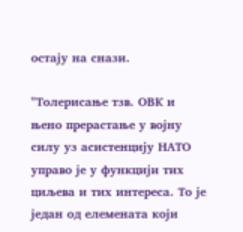остају на снази.

"Толерисање тзв. ОВК и њено прерастање у војну силу уз асистенцију НАТО управо је у функцији тих циљева и тих интереса. То је један од елемената који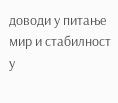доводи у питање мир и стабилност у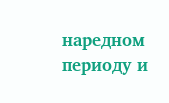наредном периоду и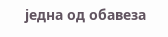једна од обавеза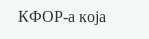КФОР-а која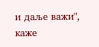и даље важи", каже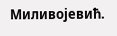Миливојевић.